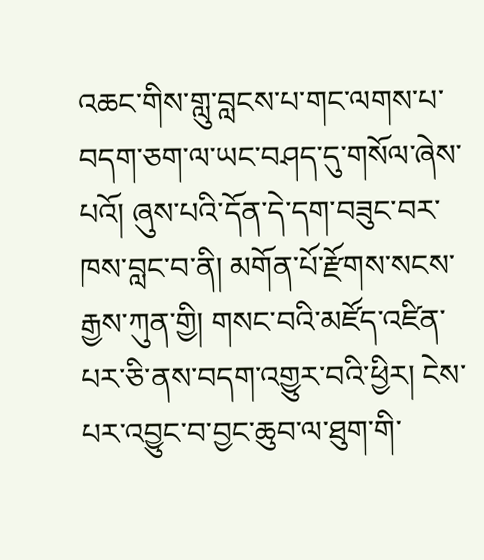འཆང་གིས་གླུ་བླངས་པ་གང་ལགས་པ་བདག་ཅག་ལ་ཡང་བཤད་དུ་གསོལ་ཞེས་པའོ། ཞུས་པའི་དོན་དེ་དག་བཟུང་བར་ཁས་བླང་བ་ནི། མགོན་པོ་རྫོགས་སངས་རྒྱས་ཀུན་གྱི། གསང་བའི་མཛོད་འཛིན་པར་ཅི་ནས་བདག་འགྱུར་བའི་ཕྱིར། ངེས་པར་འབྱུང་བ་བྱང་ཆུབ་ལ་ཐུག་གི་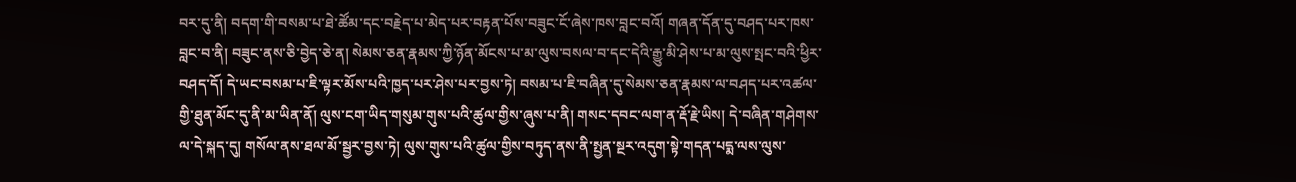བར་དུ་ནི། བདག་གི་བསམ་པ་ཐེ་ཚོམ་དང་བརྗེད་པ་མེད་པར་བརྟན་པོས་བཟུང་ངོ་ཞེས་ཁས་བླང་བའོ། གཞན་དོན་དུ་བཤད་པར་ཁས་བླང་བ་ནི། བཟུང་ནས་ཅི་བྱེད་ཅེ་ན། སེམས་ཅན་རྣམས་ཀྱི་ཉོན་མོངས་པ་མ་ལུས་བསལ་བ་དང་དེའི་རྒྱུ་མི་ཤེས་པ་མ་ལུས་སྤང་བའི་ཕྱིར་བཤད་དོ། དེ་ཡང་བསམ་པ་ཇི་ལྟར་མོས་པའི་ཁྱད་པར་ཤེས་པར་བྱས་ཏེ། བསམ་པ་ཇི་བཞིན་དུ་སེམས་ཅན་རྣམས་ལ་བཤད་པར་འཚལ་གྱི་ཐུན་མོང་དུ་ནི་མ་ཡིན་ནོ། ལུས་ངག་ཡིད་གསུམ་གུས་པའི་ཚུལ་གྱིས་ཞུས་པ་ནི། གསང་དབང་ལག་ན་རྡོ་རྗེ་ཡིས། དེ་བཞིན་གཤེགས་ལ་དེ་སྐད་དུ། གསོལ་ནས་ཐལ་མོ་སྦྱར་བྱས་ཏེ། ལུས་གུས་པའི་ཚུལ་གྱིས་བཏུད་ནས་ནི་སྤྱན་སྔར་འདུག་སྟེ་གདན་པདྨ་ལས་ལུས་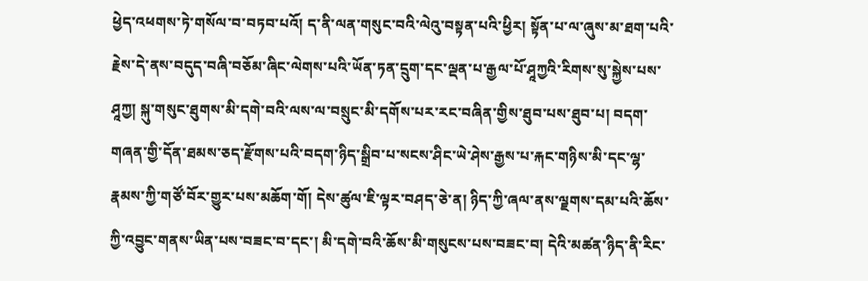ཕྱེད་འཕགས་ཏེ་གསོལ་བ་བཏབ་པའོ། ད་ནི་ལན་གསུང་བའི་ལེའུ་བསྟན་པའི་ཕྱིར། སྟོན་པ་ལ་ཞུས་མ་ཐག་པའི་རྗེས་དེ་ནས་བདུད་བཞི་བཅོམ་ཞིང་ལེགས་པའི་ཡོན་ཏན་དྲུག་དང་ལྡན་པ་རྒྱལ་པོ་ཤཱཀྱའི་རིགས་སུ་སྐྱེས་པས་ཤཱཀྱ། སྐུ་གསུང་ཐུགས་མི་དགེ་བའི་ལས་ལ་བསྲུང་མི་དགོས་པར་རང་བཞིན་གྱིས་ཐུབ་པས་ཐུབ་པ། བདག་གཞན་གྱི་དོན་ཐམས་ཅད་རྫོགས་པའི་བདག་ཉིད་སྒྲིབ་པ་སངས་ཤིང་ཡེ་ཤེས་རྒྱས་པ་རྐང་གཉིས་མི་དང་ལྷ་རྣམས་ཀྱི་གཙོ་བོར་གྱུར་པས་མཆོག་གོ། དེས་ཚུལ་ཇི་ལྟར་བཤད་ཅེ་ན། ཉིད་ཀྱི་ཞལ་ནས་ལྗགས་དམ་པའི་ཆོས་ཀྱི་འབྱུང་གནས་ཡིན་པས་བཟང་བ་དང་། མི་དགེ་བའི་ཆོས་མི་གསུངས་པས་བཟང་བ། དེའི་མཚན་ཉིད་ནི་རིང་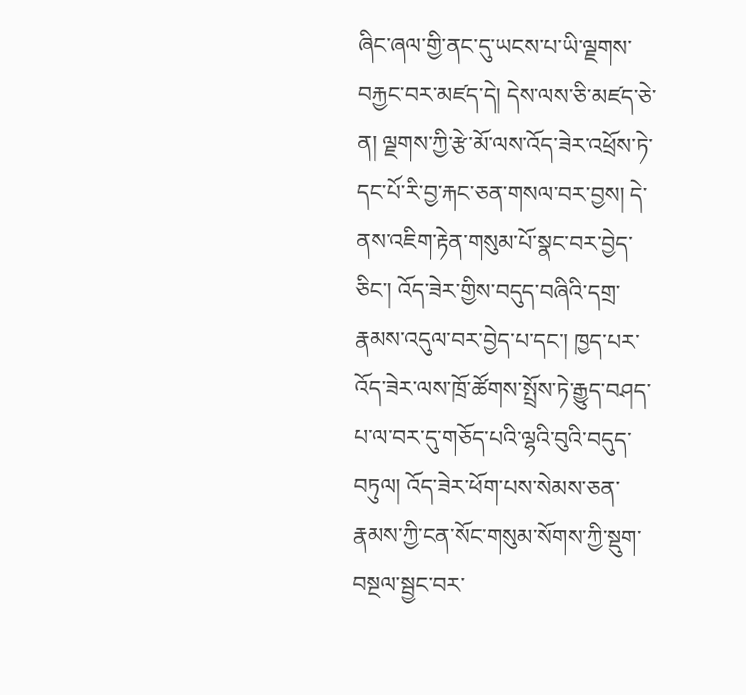ཞིང་ཞལ་གྱི་ནང་དུ་ཡངས་པ་ཡི་ལྗགས་བརྐྱང་བར་མཛད་དེ། དེས་ལས་ཅི་མཛད་ཅེ་ན། ལྗགས་ཀྱི་རྩེ་མོ་ལས་འོད་ཟེར་འཕྲོས་ཏེ་དང་པོ་རི་བྱ་རྐང་ཅན་གསལ་བར་བྱས། དེ་ནས་འཇིག་རྟེན་གསུམ་པོ་སྣང་བར་བྱེད་ཅིང་། འོད་ཟེར་གྱིས་བདུད་བཞིའི་དགྲ་རྣམས་འདུལ་བར་བྱེད་པ་དང་། ཁྱད་པར་འོད་ཟེར་ལས་ཁྲོ་ཚོགས་སྤྲོས་ཏེ་རྒྱུད་བཤད་པ་ལ་བར་དུ་གཅོད་པའི་ལྷའི་བུའི་བདུད་བཏུལ། འོད་ཟེར་ཕོག་པས་སེམས་ཅན་རྣམས་ཀྱི་ངན་སོང་གསུམ་སོགས་ཀྱི་སྡུག་བསྔལ་སྦྱང་བར་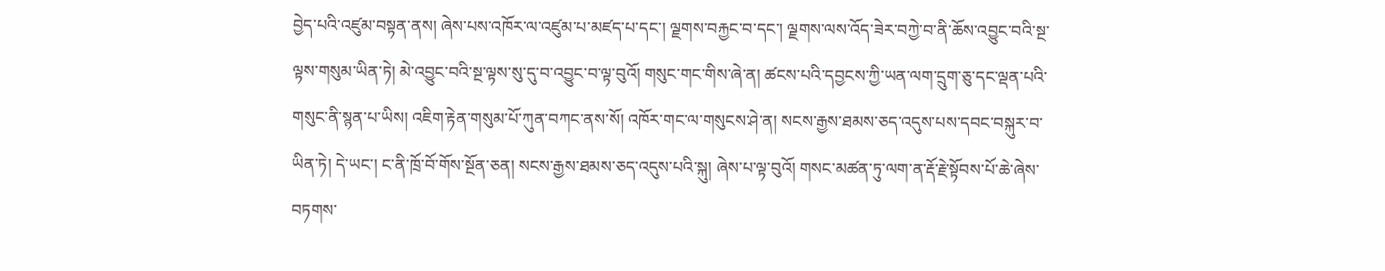བྱེད་པའི་འཛུམ་བསྟན་ནས། ཞེས་པས་འཁོར་ལ་འཛུམ་པ་མཛད་པ་དང་། ལྗགས་བརྐྱང་བ་དང་། ལྗགས་ལས་འོད་ཟེར་བཀྱེ་བ་ནི་ཆོས་འབྱུང་བའི་སྔ་ལྟས་གསུམ་ཡིན་ཏེ། མེ་འབྱུང་བའི་སྔ་ལྟས་སུ་དུ་བ་འབྱུང་བ་ལྟ་བུའོ། གསུང་གང་གིས་ཞེ་ན། ཚངས་པའི་དབྱངས་ཀྱི་ཡན་ལག་དྲུག་ཅུ་དང་ལྡན་པའི་གསུང་ནི་སྙན་པ་ཡིས། འཇིག་རྟེན་གསུམ་པོ་ཀུན་བཀང་ནས་སོ། འཁོར་གང་ལ་གསུངས་ཤེ་ན། སངས་རྒྱས་ཐམས་ཅད་འདུས་པས་དབང་བསྐུར་བ་ཡིན་ཏེ། དེ་ཡང་། ང་ནི་ཁྲོ་བོ་གོས་སྔོན་ཅན། སངས་རྒྱས་ཐམས་ཅད་འདུས་པའི་སྐུ། ཞེས་པ་ལྟ་བུའོ། གསང་མཚན་ཏུ་ལག་ན་རྡོ་རྗེ་སྟོབས་པོ་ཆེ་ཞེས་བཏགས་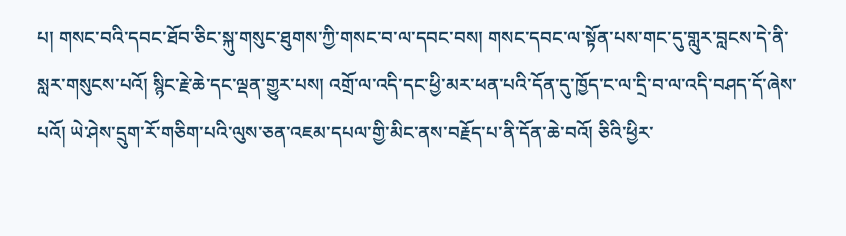པ། གསང་བའི་དབང་ཐོབ་ཅིང་སྐུ་གསུང་ཐུགས་ཀྱི་གསང་བ་ལ་དབང་བས། གསང་དབང་ལ་སྟོན་པས་གང་དུ་གླུར་བླངས་དེ་ནི་སླར་གསུངས་པའོ། སྙིང་རྗེ་ཆེ་དང་ལྡན་གྱུར་པས། འགྲོ་ལ་འདི་དང་ཕྱི་མར་ཕན་པའི་དོན་དུ་ཁྱོད་ང་ལ་དྲི་བ་ལ་འདི་བཤད་དོ་ཞེས་པའོ། ཡེ་ཤེས་དྲུག་རོ་གཅིག་པའི་ལུས་ཅན་འཇམ་དཔལ་གྱི་མིང་ནས་བརྗོད་པ་ནི་དོན་ཆེ་བའོ། ཅིའི་ཕྱིར་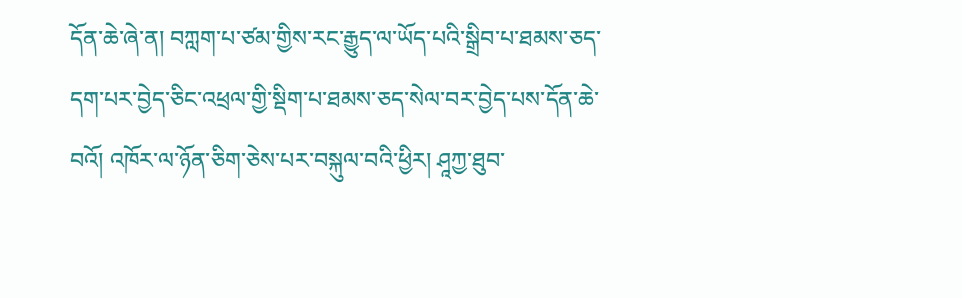དོན་ཆེ་ཞེ་ན། བཀླག་པ་ཙམ་གྱིས་རང་རྒྱུད་ལ་ཡོད་པའི་སྒྲིབ་པ་ཐམས་ཅད་དག་པར་བྱེད་ཅིང་འཕྲལ་གྱི་སྡིག་པ་ཐམས་ཅད་སེལ་བར་བྱེད་པས་དོན་ཆེ་བའོ། འཁོར་ལ་ཉོན་ཅིག་ཅེས་པར་བསྐུལ་བའི་ཕྱིར། ཤཱཀྱ་ཐུབ་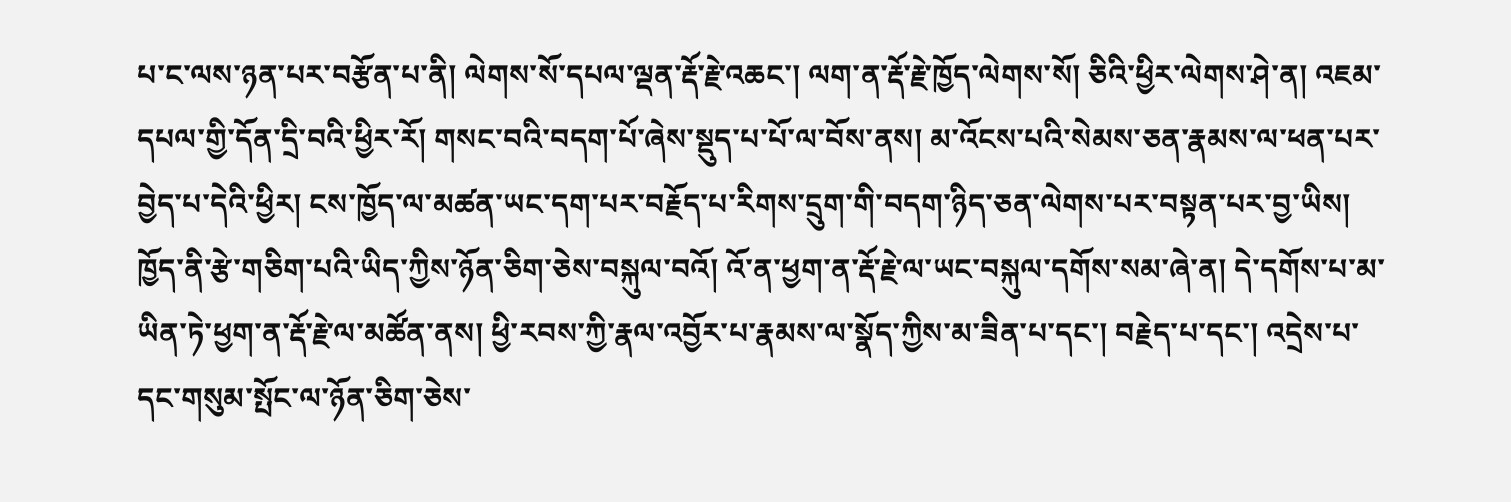པ་ང་ལས་ཉན་པར་བརྩོན་པ་ནི། ལེགས་སོ་དཔལ་ལྡན་རྡོ་རྗེ་འཆང་། ལག་ན་རྡོ་རྗེ་ཁྱོད་ལེགས་སོ། ཅིའི་ཕྱིར་ལེགས་ཤེ་ན། འཇམ་དཔལ་གྱི་དོན་དྲི་བའི་ཕྱིར་རོ། གསང་བའི་བདག་པོ་ཞེས་སྡུད་པ་པོ་ལ་བོས་ནས། མ་འོངས་པའི་སེམས་ཅན་རྣམས་ལ་ཕན་པར་བྱེད་པ་དེའི་ཕྱིར། ངས་ཁྱོད་ལ་མཚན་ཡང་དག་པར་བརྗོད་པ་རིགས་དྲུག་གི་བདག་ཉིད་ཅན་ལེགས་པར་བསྟན་པར་བྱ་ཡིས། ཁྱོད་ནི་རྩེ་གཅིག་པའི་ཡིད་ཀྱིས་ཉོན་ཅིག་ཅེས་བསྐུལ་བའོ། འོ་ན་ཕྱག་ན་རྡོ་རྗེ་ལ་ཡང་བསྐུལ་དགོས་སམ་ཞེ་ན། དེ་དགོས་པ་མ་ཡིན་ཏེ་ཕྱག་ན་རྡོ་རྗེ་ལ་མཚོན་ནས། ཕྱི་རབས་ཀྱི་རྣལ་འབྱོར་པ་རྣམས་ལ་སྣོད་ཀྱིས་མ་ཟིན་པ་དང་། བརྗེད་པ་དང་། འདྲེས་པ་དང་གསུམ་སྤོང་ལ་ཉོན་ཅིག་ཅེས་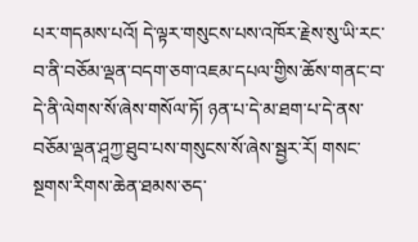པར་གདམས་པའོ། དེ་ལྟར་གསུངས་པས་འཁོར་རྗེས་སུ་ཡི་རང་བ་ནི་བཅོམ་ལྡན་བདག་ཅག་འཇམ་དཔལ་གྱིས་ཆོས་གནང་བ་དེ་ནི་ལེགས་སོ་ཞེས་གསོལ་ཏོ། ཉན་པ་དེ་མ་ཐག་པ་དེ་ནས་བཅོམ་ལྡན་ཤཱཀྱ་ཐུབ་པས་གསུངས་སོ་ཞེས་སྦྱར་རོ། གསང་སྔགས་རིགས་ཆེན་ཐམས་ཅད་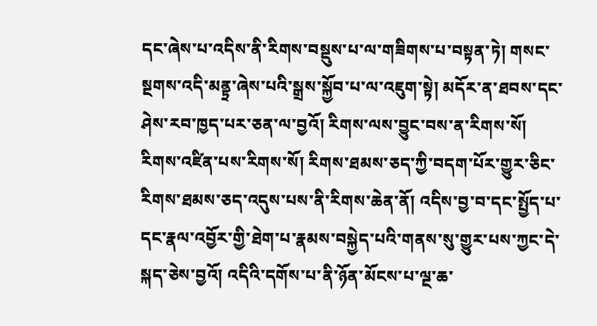དང་ཞེས་པ་འདིས་ནི་རིགས་བསྡུས་པ་ལ་གཟིགས་པ་བསྟན་ཏེ། གསང་སྔགས་འདི་མནྟྲ་ཞེས་པའི་སྒྲས་སྐྱོབ་པ་ལ་འཇུག་སྟེ། མདོར་ན་ཐབས་དང་ཤེས་རབ་ཁྱད་པར་ཅན་ལ་བྱའོ། རིགས་ལས་བྱུང་བས་ན་རིགས་སོ། རིགས་འཛིན་པས་རིགས་སོ། རིགས་ཐམས་ཅད་ཀྱི་བདག་པོར་གྱུར་ཅིང་རིགས་ཐམས་ཅད་འདུས་པས་ནི་རིགས་ཆེན་ནོ། འདིས་བྱ་བ་དང་སྤྱོད་པ་དང་རྣལ་འབྱོར་གྱི་ཐེག་པ་རྣམས་བསྐྱེད་པའི་གནས་སུ་གྱུར་པས་ཀྱང་དེ་སྐད་ཅེས་བྱའོ། འདིའི་དགོས་པ་ནི་ཉོན་མོངས་པ་ལྔ་ཆ་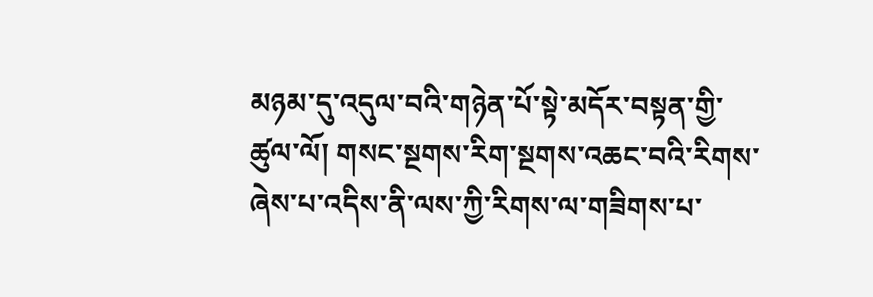མཉམ་དུ་འདུལ་བའི་གཉེན་པོ་སྟེ་མདོར་བསྟན་གྱི་ཚུལ་ལོ། གསང་སྔགས་རིག་སྔགས་འཆང་བའི་རིགས་ཞེས་པ་འདིས་ནི་ལས་ཀྱི་རིགས་ལ་གཟིགས་པ་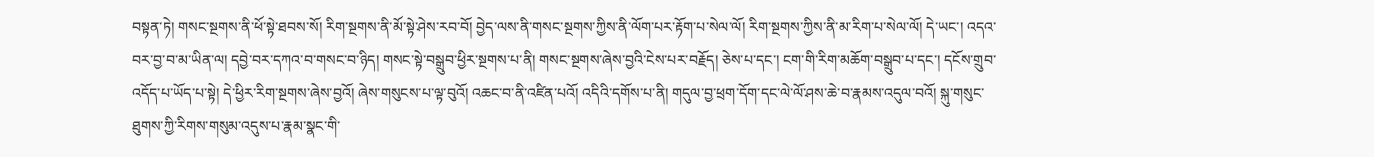བསྟན་ཏེ། གསང་སྔགས་ནི་ཕོ་སྟེ་ཐབས་སོ། རིག་སྔགས་ནི་མོ་སྟེ་ཤེས་རབ་བོ། བྱེད་ལས་ནི་གསང་སྔགས་ཀྱིས་ནི་ལོག་པར་རྟོག་པ་སེལ་ལོ། རིག་སྔགས་ཀྱིས་ནི་མ་རིག་པ་སེལ་ལོ། དེ་ཡང་། འདའ་བར་བྱ་བ་མ་ཡིན་ལ། དབྱེ་བར་དཀའ་བ་གསང་བ་ཉིད། གསང་སྟེ་བསྒྲུབ་ཕྱིར་སྔགས་པ་ནི། གསང་སྔགས་ཞེས་བྱའི་ངེས་པར་བརྗོད། ཅེས་པ་དང་། ངག་གི་རིག་མཆོག་བསྒྲུབ་པ་དང་། དངོས་གྲུབ་འདོད་པ་ཡོད་པ་སྟེ། དེ་ཕྱིར་རིག་སྔགས་ཞེས་བྱའོ། ཞེས་གསུངས་པ་ལྟ་བུའོ། འཆང་བ་ནི་འཛིན་པའོ། འདིའི་དགོས་པ་ནི། གདུལ་བྱ་ཕྲག་དོག་དང་ལེ་ལོ་ཤས་ཆེ་བ་རྣམས་འདུལ་བའོ། སྐུ་གསུང་ཐུགས་ཀྱི་རིགས་གསུམ་འདུས་པ་རྣམ་སྣང་གི་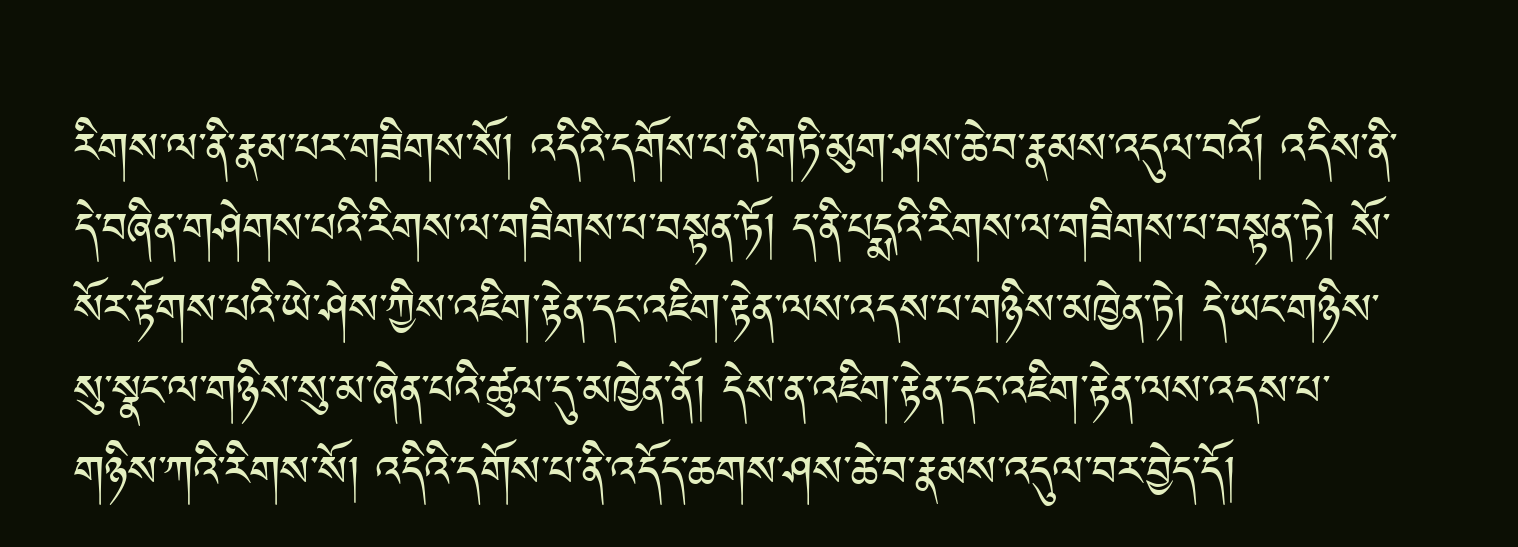རིགས་ལ་ནི་རྣམ་པར་གཟིགས་སོ། འདིའི་དགོས་པ་ནི་གཏི་མུག་ཤས་ཆེ་བ་རྣམས་འདུལ་བའོ། འདིས་ནི་དེ་བཞིན་གཤེགས་པའི་རིགས་ལ་གཟིགས་པ་བསྟན་ཏོ། ད་ནི་པདྨའི་རིགས་ལ་གཟིགས་པ་བསྟན་ཏེ། སོ་སོར་རྟོགས་པའི་ཡེ་ཤེས་ཀྱིས་འཇིག་རྟེན་དང་འཇིག་རྟེན་ལས་འདས་པ་གཉིས་མཁྱེན་ཏེ། དེ་ཡང་གཉིས་སུ་སྣང་ལ་གཉིས་སུ་མ་ཞེན་པའི་ཚུལ་དུ་མཁྱེན་ནོ། དེས་ན་འཇིག་རྟེན་དང་འཇིག་རྟེན་ལས་འདས་པ་གཉིས་ཀའི་རིགས་སོ། འདིའི་དགོས་པ་ནི་འདོད་ཆགས་ཤས་ཆེ་བ་རྣམས་འདུལ་བར་བྱེད་དོ།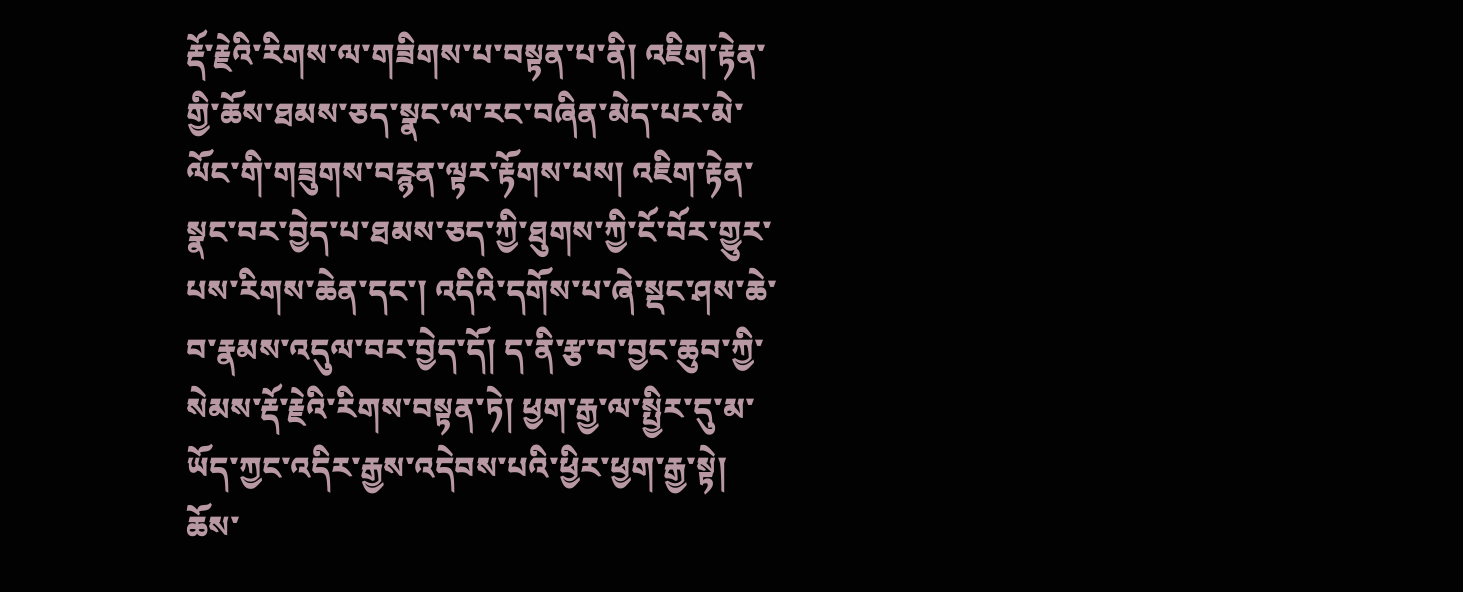རྡོ་རྗེའི་རིགས་ལ་གཟིགས་པ་བསྟན་པ་ནི། འཇིག་རྟེན་གྱི་ཆོས་ཐམས་ཅད་སྣང་ལ་རང་བཞིན་མེད་པར་མེ་ལོང་གི་གཟུགས་བརྙན་ལྟར་རྟོགས་པས། འཇིག་རྟེན་སྣང་བར་བྱེད་པ་ཐམས་ཅད་ཀྱི་ཐུགས་ཀྱི་ངོ་བོར་གྱུར་པས་རིགས་ཆེན་དང་། འདིའི་དགོས་པ་ཞེ་སྡང་ཤས་ཆེ་བ་རྣམས་འདུལ་བར་བྱེད་དོ། ད་ནི་རྩ་བ་བྱང་ཆུབ་ཀྱི་སེམས་རྡོ་རྗེའི་རིགས་བསྟན་ཏེ། ཕྱག་རྒྱ་ལ་སྤྱིར་དུ་མ་ཡོད་ཀྱང་འདིར་རྒྱས་འདེབས་པའི་ཕྱིར་ཕྱག་རྒྱ་སྟེ། ཆོས་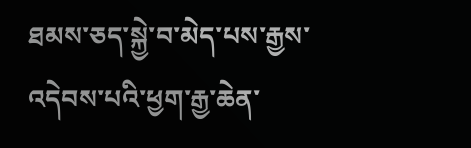ཐམས་ཅད་སྐྱེ་བ་མེད་པས་རྒྱས་འདེབས་པའི་ཕྱག་རྒྱ་ཆེན་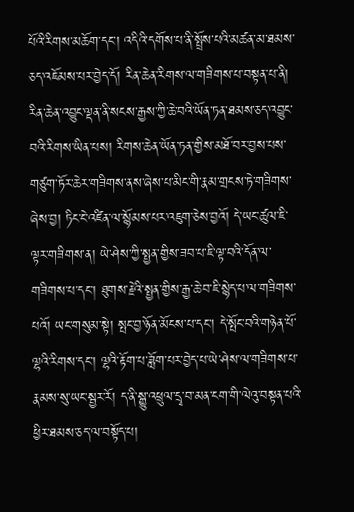པོའི་རིགས་མཆོག་དང་། འདིའི་དགོས་པ་ནི་སྤྲོས་པའི་མཚན་མ་ཐམས་ཅད་འཇོམས་པར་བྱེད་དོ། རིན་ཆེན་རིགས་ལ་གཟིགས་པ་བསྟན་པ་ནི། རིན་ཆེན་འབྱུང་ལྡན་ནི་སངས་རྒྱས་ཀྱི་ཆེ་བའི་ཡོན་ཏན་ཐམས་ཅད་འབྱུང་བའི་རིགས་ཡིན་པས། རིགས་ཆེན་ཡོན་ཏན་གྱིས་མཐོ་བར་བྱས་པས་གཙུག་ཏོར་ཆེར་གཟིགས་ནས་ཞེས་པ་མིང་གི་རྣམ་གྲངས་ཏེ་གཟིགས་ཞེས་བྱ། ཏིང་ངེ་འཛིན་ལ་སྙོམས་པར་འཇུག་ཅེས་བྱའོ། དེ་ཡང་ཚུལ་ཇི་ལྟར་གཟིགས་ན། ཡེ་ཤེས་ཀྱི་སྤྱན་གྱིས་ཟབ་པ་ཇི་ལྟ་བའི་དོན་ལ་གཟིགས་པ་དང་། ཐུགས་རྗེའི་སྤྱན་གྱིས་རྒྱ་ཆེ་བ་ཇི་སྙེད་པ་ལ་གཟིགས་པའོ། ཡང་གསུམ་སྟེ། སྤང་བྱ་ཉོན་མོངས་པ་དང་། དེ་སྤོང་བའི་གཉེན་པོ་ལྷའི་རིགས་དང་། ལྷའི་རྟོག་པ་ཟློག་པར་བྱེད་པ་ཡེ་ཤེས་ལ་གཟིགས་པ་རྣམས་སུ་ཡང་སྦྱར་རོ། ད་ནི་སྒྱུ་འཕྲུལ་དྲྭ་བ་མན་ངག་གི་ལེའུ་བསྟན་པའི་ཕྱིར་ཐམས་ཅད་ལ་བསྟོད་པ།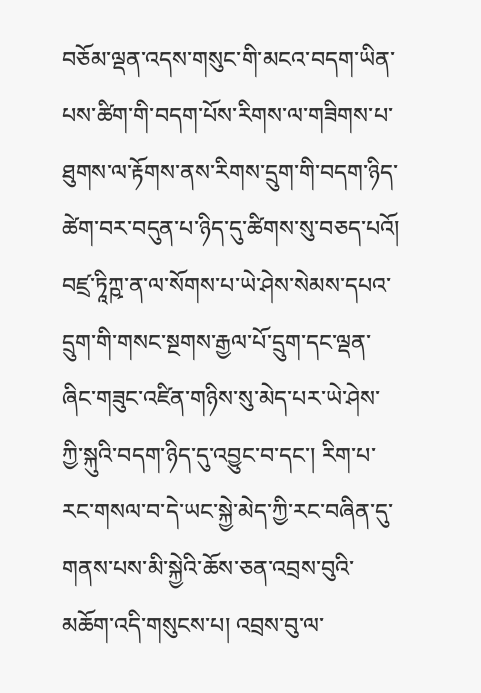བཅོམ་ལྡན་འདས་གསུང་གི་མངའ་བདག་ཡིན་པས་ཚིག་གི་བདག་པོས་རིགས་ལ་གཟིགས་པ་ཐུགས་ལ་རྟོགས་ནས་རིགས་དྲུག་གི་བདག་ཉིད་ཚེག་བར་བདུན་པ་ཉིད་དུ་ཚིགས་སུ་བཅད་པའོ། བཛྲ་ཏཱིཀྵ་ན་ལ་སོགས་པ་ཡེ་ཤེས་སེམས་དཔའ་དྲུག་གི་གསང་སྔགས་རྒྱལ་པོ་དྲུག་དང་ལྡན་ཞིང་གཟུང་འཛིན་གཉིས་སུ་མེད་པར་ཡེ་ཤེས་ཀྱི་སྐུའི་བདག་ཉིད་དུ་འབྱུང་བ་དང་། རིག་པ་རང་གསལ་བ་དེ་ཡང་སྐྱེ་མེད་ཀྱི་རང་བཞིན་དུ་གནས་པས་མི་སྐྱེའི་ཆོས་ཅན་འབྲས་བུའི་མཆོག་འདི་གསུངས་པ། འབྲས་བུ་ལ་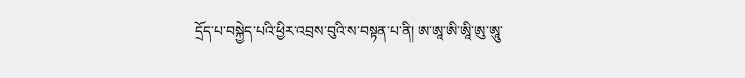དྲོད་པ་བསྐྱེད་པའི་ཕྱིར་འབྲས་བུའི་ས་བསྟན་པ་ནི། ཨ་ཨཱ་ཨི་ཨཱི་ཨུ་ཨཱུ་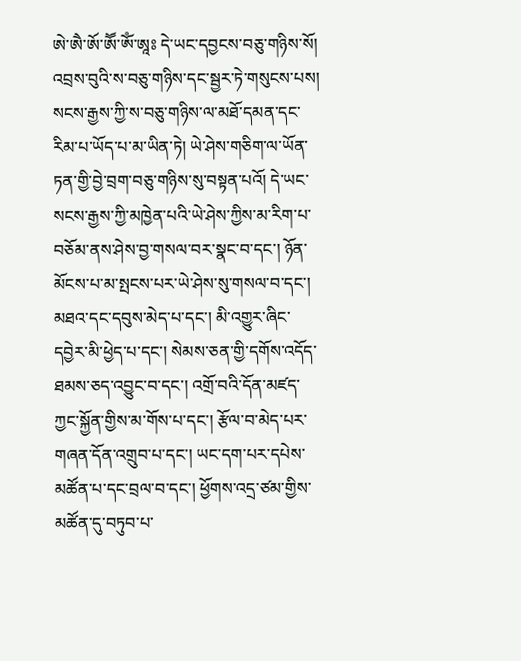ཨེ་ཨཻ་ཨོ་ཨཽ་ཨོཾ་ཨཱཿ དེ་ཡང་དབྱངས་བཅུ་གཉིས་སོ། འབྲས་བུའི་ས་བཅུ་གཉིས་དང་སྦྱར་ཏེ་གསུངས་པས། སངས་རྒྱས་ཀྱི་ས་བཅུ་གཉིས་ལ་མཐོ་དམན་དང་རིམ་པ་ཡོད་པ་མ་ཡིན་ཏེ། ཡེ་ཤེས་གཅིག་ལ་ཡོན་ཏན་གྱི་བྱེ་བྲག་བཅུ་གཉིས་སུ་བསྟན་པའོ། དེ་ཡང་སངས་རྒྱས་ཀྱི་མཁྱེན་པའི་ཡེ་ཤེས་ཀྱིས་མ་རིག་པ་བཅོམ་ནས་ཤེས་བྱ་གསལ་བར་སྣང་བ་དང་། ཉོན་མོངས་པ་མ་སྤངས་པར་ཡེ་ཤེས་སུ་གསལ་བ་དང་། མཐའ་དང་དབུས་མེད་པ་དང་། མི་འགྱུར་ཞིང་དབྱེར་མི་ཕྱེད་པ་དང་། སེམས་ཅན་གྱི་དགོས་འདོད་ཐམས་ཅད་འབྱུང་བ་དང་། འགྲོ་བའི་དོན་མཛད་ཀྱང་སྐྱོན་གྱིས་མ་གོས་པ་དང་། རྩོལ་བ་མེད་པར་གཞན་དོན་འགྲུབ་པ་དང་། ཡང་དག་པར་དཔེས་མཚོན་པ་དང་བྲལ་བ་དང་། ཕྱོགས་འདྲ་ཙམ་གྱིས་མཚོན་དུ་བཏུབ་པ་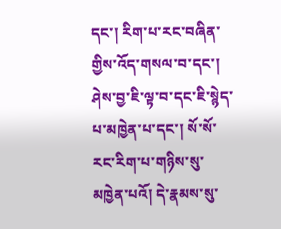དང་། རིག་པ་རང་བཞིན་གྱིས་འོད་གསལ་བ་དང་། ཤེས་བྱ་ཇི་ལྟ་བ་དང་ཇི་སྙེད་པ་མཁྱེན་པ་དང་། སོ་སོ་རང་རིག་པ་གཉིས་སུ་མཁྱེན་པའོ། དེ་རྣམས་སུ་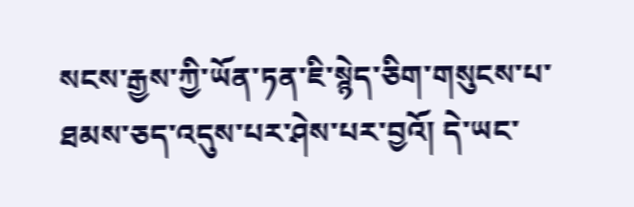སངས་རྒྱས་ཀྱི་ཡོན་ཏན་ཇི་སྙེད་ཅིག་གསུངས་པ་ཐམས་ཅད་འདུས་པར་ཤེས་པར་བྱའོ། དེ་ཡང་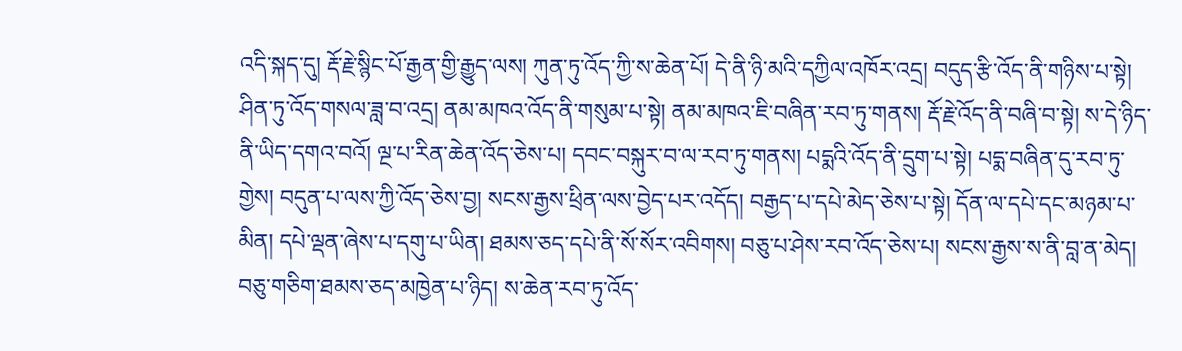འདི་སྐད་དུ། རྡོ་རྗེ་སྙིང་པོ་རྒྱན་གྱི་རྒྱུད་ལས། ཀུན་ཏུ་འོད་ཀྱི་ས་ཆེན་པོ། དེ་ནི་ཉི་མའི་དཀྱིལ་འཁོར་འདྲ། བདུད་རྩི་འོད་ནི་གཉིས་པ་སྟེ། ཤིན་ཏུ་འོད་གསལ་ཟླ་བ་འདྲ། ནམ་མཁའ་འོད་ནི་གསུམ་པ་སྟེ། ནམ་མཁའ་ཇི་བཞིན་རབ་ཏུ་གནས། རྡོ་རྗེ་འོད་ནི་བཞི་བ་སྟེ། ས་དེ་ཉིད་ནི་ཡིད་དགའ་བའོ། ལྔ་པ་རིན་ཆེན་འོད་ཅེས་པ། དབང་བསྐུར་བ་ལ་རབ་ཏུ་གནས། པདྨའི་འོད་ནི་དྲུག་པ་སྟེ། པདྨ་བཞིན་དུ་རབ་ཏུ་གྱེས། བདུན་པ་ལས་ཀྱི་འོད་ཅེས་བྱ། སངས་རྒྱས་ཕྲིན་ལས་བྱེད་པར་འདོད། བརྒྱད་པ་དཔེ་མེད་ཅེས་པ་སྟེ། དོན་ལ་དཔེ་དང་མཉམ་པ་མིན། དཔེ་ལྡན་ཞེས་པ་དགུ་པ་ཡིན། ཐམས་ཅད་དཔེ་ནི་སོ་སོར་འབིགས། བཅུ་པ་ཤེས་རབ་འོད་ཅེས་པ། སངས་རྒྱས་ས་ནི་བླ་ན་མེད། བཅུ་གཅིག་ཐམས་ཅད་མཁྱེན་པ་ཉིད། ས་ཆེན་རབ་ཏུ་འོད་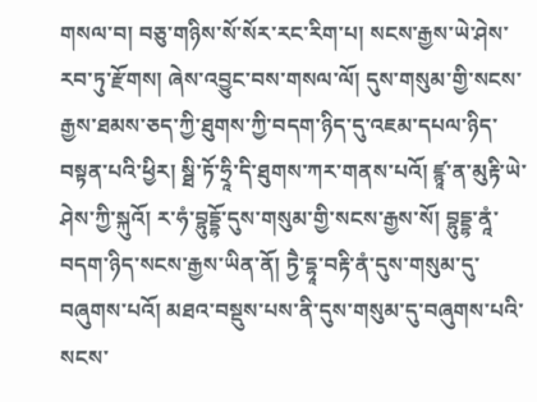གསལ་བ། བཅུ་གཉིས་སོ་སོར་རང་རིག་པ། སངས་རྒྱས་ཡེ་ཤེས་རབ་ཏུ་རྫོགས། ཞེས་འབྱུང་བས་གསལ་ལོ། དུས་གསུམ་གྱི་སངས་རྒྱས་ཐམས་ཅད་ཀྱི་ཐུགས་ཀྱི་བདག་ཉིད་དུ་འཇམ་དཔལ་ཉིད་བསྟན་པའི་ཕྱིར། སྠི་ཏོ་ཧྲཱི་དི་ཐུགས་ཀར་གནས་པའོ། ཛྙཱ་ན་མུརྟི་ཡེ་ཤེས་ཀྱི་སྐུའོ། ར་ཧཾ་བྷུདྡྷོ་དུས་གསུམ་གྱི་སངས་རྒྱས་སོ། བྷུདྡྷ་ནཱཾ་བདག་ཉིད་སངས་རྒྱས་ཡིན་ནོ། ཏྱཻ་དྷཱ་བརྟི་ནཾ་དུས་གསུམ་དུ་བཞུགས་པའོ། མཐའ་བསྡུས་པས་ནི་དུས་གསུམ་དུ་བཞུགས་པའི་སངས་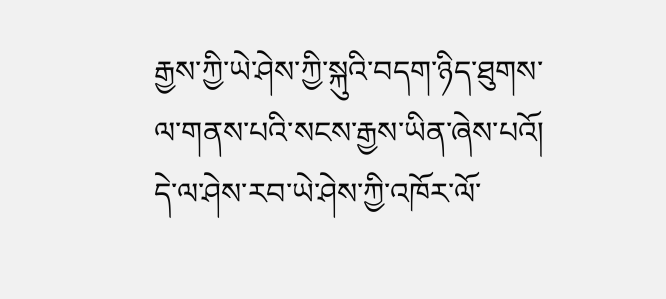རྒྱས་ཀྱི་ཡེ་ཤེས་ཀྱི་སྐུའི་བདག་ཉིད་ཐུགས་ལ་གནས་པའི་སངས་རྒྱས་ཡིན་ཞེས་པའོ། དེ་ལ་ཤེས་རབ་ཡེ་ཤེས་ཀྱི་འཁོར་ལོ་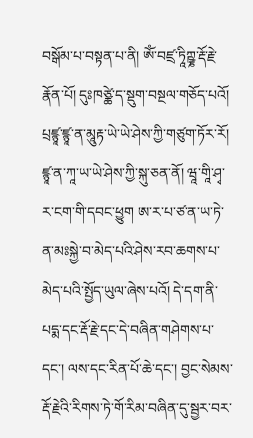བསྒོམ་པ་བསྟན་པ་ནི། ཨོཾ་བཛྲ་ཏཱིཀྵྞ་རྡོ་རྗེ་རྣོན་པོ། དུཿཁཙྪེ་ད་སྡུག་བསྔལ་གཅོད་པའོ། པྲཛྙཱ་ཛྙཱ་ན་མཱུརྟ་ཡེ་ཡེ་ཤེས་ཀྱི་གཙུག་ཏོར་རོ། ཛྙཱ་ན་ཀཱ་ཡ་ཡེ་ཤེས་ཀྱི་སྐུ་ཅན་ནོ། ཝཱ་གཱི་ཤྭ་ར་ངག་གི་དབང་ཕྱུག ཨ་ར་པ་ཙ་ན་ཡ་ཏེ་ན་མཿསྐྱེ་བ་མེད་པའི་ཤེས་རབ་ཆགས་པ་མེད་པའི་སྤྱོད་ཡུལ་ཞེས་པའོ། དེ་དག་ནི་པདྨ་དང་རྡོ་རྗེ་དང་དེ་བཞིན་གཤེགས་པ་དང་། ལས་དང་རིན་པོ་ཆེ་དང་། བྱང་སེམས་རྡོ་རྗེའི་རིགས་ཏེ་གོ་རིམ་བཞིན་དུ་སྦྱར་བར་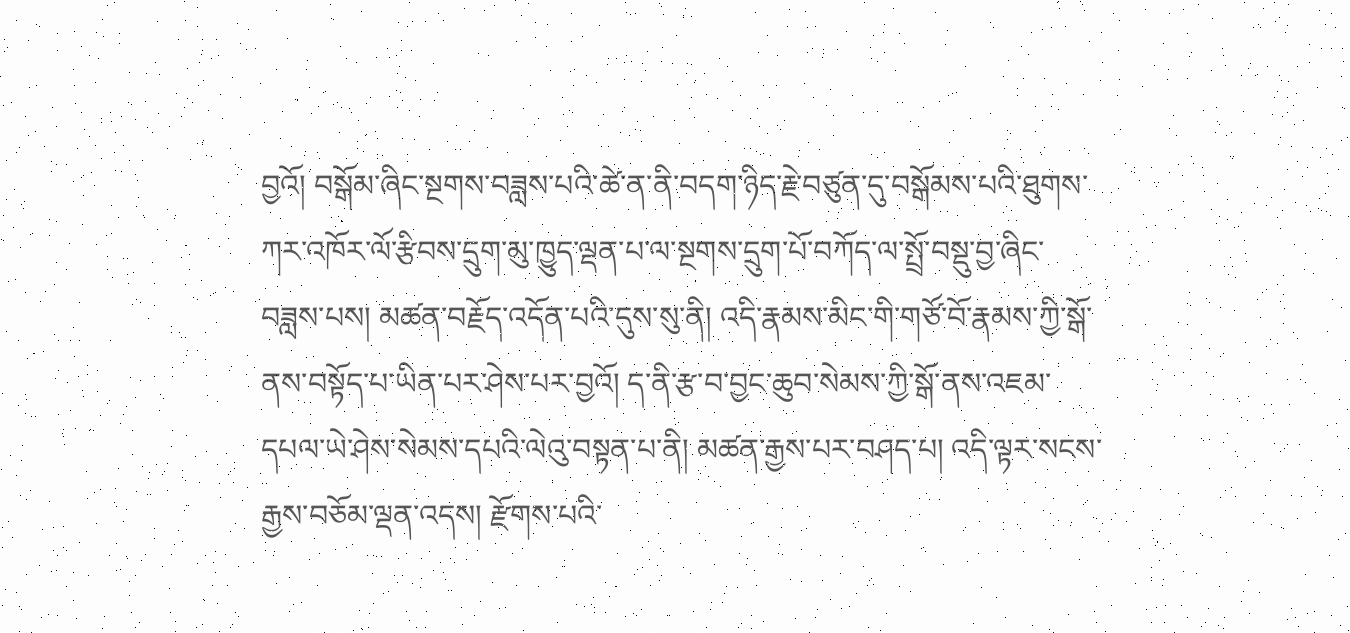བྱའོ། བསྒོམ་ཞིང་སྔགས་བཟླས་པའི་ཚེ་ན་ནི་བདག་ཉིད་རྗེ་བཙུན་དུ་བསྒོམས་པའི་ཐུགས་ཀར་འཁོར་ལོ་རྩིབས་དྲུག་མུ་ཁྱུད་ལྡན་པ་ལ་སྔགས་དྲུག་པོ་བཀོད་ལ་སྤྲོ་བསྡུ་བྱ་ཞིང་བཟླས་པས། མཚན་བརྗོད་འདོན་པའི་དུས་སུ་ནི། འདི་རྣམས་མིང་གི་གཙོ་བོ་རྣམས་ཀྱི་སྒོ་ནས་བསྟོད་པ་ཡིན་པར་ཤེས་པར་བྱའོ། ད་ནི་རྩ་བ་བྱང་ཆུབ་སེམས་ཀྱི་སྒོ་ནས་འཇམ་དཔལ་ཡེ་ཤེས་སེམས་དཔའི་ལེའུ་བསྟན་པ་ནི། མཚན་རྒྱས་པར་བཤད་པ། འདི་ལྟར་སངས་རྒྱས་བཅོམ་ལྡན་འདས། རྫོགས་པའི་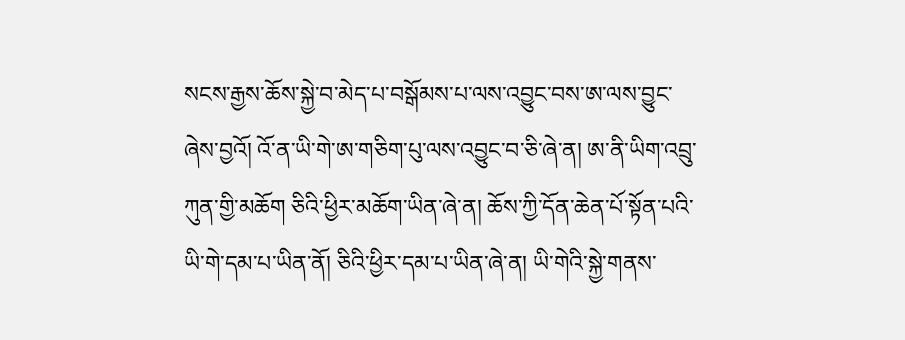སངས་རྒྱས་ཆོས་སྐྱེ་བ་མེད་པ་བསྒོམས་པ་ལས་འབྱུང་བས་ཨ་ལས་བྱུང་ཞེས་བྱའོ། འོ་ན་ཡི་གེ་ཨ་གཅིག་པུ་ལས་འབྱུང་བ་ཅི་ཞེ་ན། ཨ་ནི་ཡིག་འབྲུ་ཀུན་གྱི་མཆོག ཅིའི་ཕྱིར་མཆོག་ཡིན་ཞེ་ན། ཆོས་ཀྱི་དོན་ཆེན་པོ་སྟོན་པའི་ཡི་གེ་དམ་པ་ཡིན་ནོ། ཅིའི་ཕྱིར་དམ་པ་ཡིན་ཞེ་ན། ཡི་གེའི་སྐྱེ་གནས་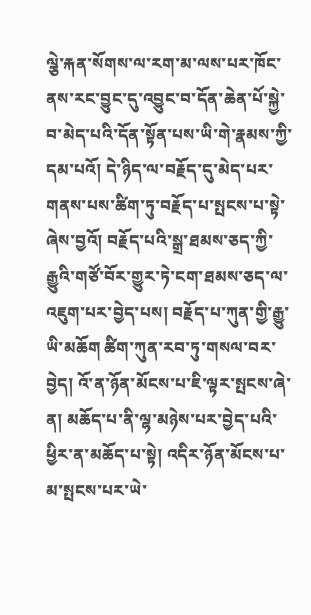ལྕེ་རྐན་སོགས་ལ་རག་མ་ལས་པར་ཁོང་ནས་རང་བྱུང་དུ་འབྱུང་བ་དོན་ཆེན་པོ་སྐྱེ་བ་མེད་པའི་དོན་སྟོན་པས་ཡི་གེ་རྣམས་ཀྱི་དམ་པའོ། དེ་ཉིད་ལ་བརྗོད་དུ་མེད་པར་གནས་པས་ཚིག་ཏུ་བརྗོད་པ་སྤངས་པ་སྟེ་ཞེས་བྱའོ། བརྗོད་པའི་སྒྲ་ཐམས་ཅད་ཀྱི་རྒྱུའི་གཙོ་བོར་གྱུར་ཏེ་ངག་ཐམས་ཅད་ལ་འཇུག་པར་བྱེད་པས། བརྗོད་པ་ཀུན་གྱི་རྒྱུ་ཡི་མཆོག ཚིག་ཀུན་རབ་ཏུ་གསལ་བར་བྱེད། འོ་ན་ཉོན་མོངས་པ་ཇི་ལྟར་སྤངས་ཞེ་ན། མཆོད་པ་ནི་ལྷ་མཉེས་པར་བྱེད་པའི་ཕྱིར་ན་མཆོད་པ་སྟེ། འདིར་ཉོན་མོངས་པ་མ་སྤངས་པར་ཡེ་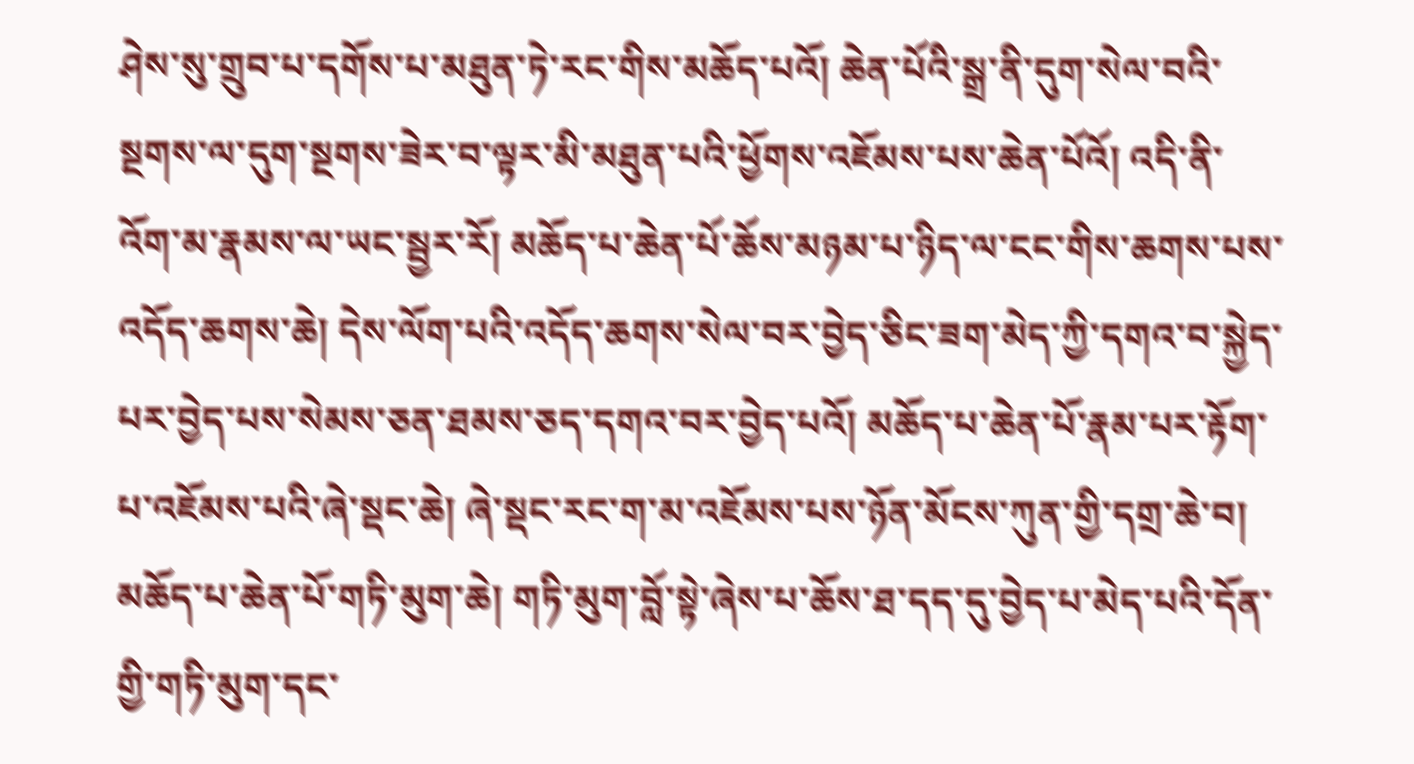ཤེས་སུ་གྲུབ་པ་དགོས་པ་མཐུན་ཏེ་རང་གིས་མཆོད་པའོ། ཆེན་པོའི་སྒྲ་ནི་དུག་སེལ་བའི་སྔགས་ལ་དུག་སྔགས་ཟེར་བ་ལྟར་མི་མཐུན་པའི་ཕྱོགས་འཇོམས་པས་ཆེན་པོའོ། འདི་ནི་འོག་མ་རྣམས་ལ་ཡང་སྦྱར་རོ། མཆོད་པ་ཆེན་པོ་ཆོས་མཉམ་པ་ཉིད་ལ་ངང་གིས་ཆགས་པས་འདོད་ཆགས་ཆེ། དེས་ལོག་པའི་འདོད་ཆགས་སེལ་བར་བྱེད་ཅིང་ཟག་མེད་ཀྱི་དགའ་བ་སྐྱེད་པར་བྱེད་པས་སེམས་ཅན་ཐམས་ཅད་དགའ་བར་བྱེད་པའོ། མཆོད་པ་ཆེན་པོ་རྣམ་པར་རྟོག་པ་འཇོམས་པའི་ཞེ་སྡང་ཆེ། ཞེ་སྡང་རང་ག་མ་འཇོམས་པས་ཉོན་མོངས་ཀུན་གྱི་དགྲ་ཆེ་བ། མཆོད་པ་ཆེན་པོ་གཏི་མུག་ཆེ། གཏི་མུག་བློ་སྟེ་ཞེས་པ་ཆོས་ཐ་དད་དུ་བྱེད་པ་མེད་པའི་དོན་གྱི་གཏི་མུག་དང་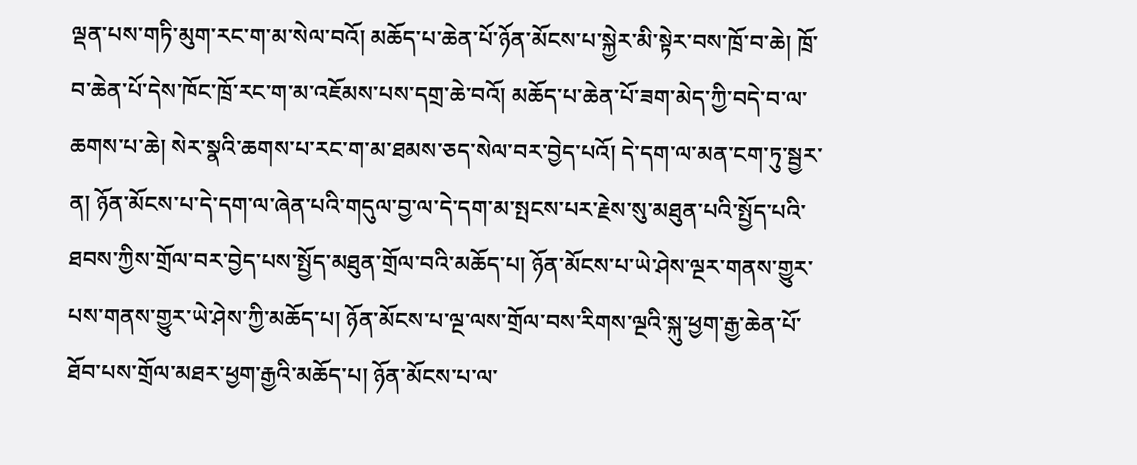ལྡན་པས་གཏི་མུག་རང་ག་མ་སེལ་བའོ། མཆོད་པ་ཆེན་པོ་ཉོན་མོངས་པ་སྐྱེར་མི་སྟེར་བས་ཁྲོ་བ་ཆེ། ཁྲོ་བ་ཆེན་པོ་དེས་ཁོང་ཁྲོ་རང་ག་མ་འཇོམས་པས་དགྲ་ཆེ་བའོ། མཆོད་པ་ཆེན་པོ་ཟག་མེད་ཀྱི་བདེ་བ་ལ་ཆགས་པ་ཆེ། སེར་སྣའི་ཆགས་པ་རང་ག་མ་ཐམས་ཅད་སེལ་བར་བྱེད་པའོ། དེ་དག་ལ་མན་ངག་ཏུ་སྦྱར་ན། ཉོན་མོངས་པ་དེ་དག་ལ་ཞེན་པའི་གདུལ་བྱ་ལ་དེ་དག་མ་སྤངས་པར་རྗེས་སུ་མཐུན་པའི་སྤྱོད་པའི་ཐབས་ཀྱིས་གྲོལ་བར་བྱེད་པས་སྤྱོད་མཐུན་གྲོལ་བའི་མཆོད་པ། ཉོན་མོངས་པ་ཡེ་ཤེས་ལྔར་གནས་གྱུར་པས་གནས་གྱུར་ཡེ་ཤེས་ཀྱི་མཆོད་པ། ཉོན་མོངས་པ་ལྔ་ལས་གྲོལ་བས་རིགས་ལྔའི་སྐུ་ཕྱག་རྒྱ་ཆེན་པོ་ཐོབ་པས་གྲོལ་མཐར་ཕྱག་རྒྱའི་མཆོད་པ། ཉོན་མོངས་པ་ལ་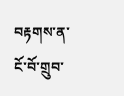བརྟགས་ན་ངོ་བོ་གྲུབ་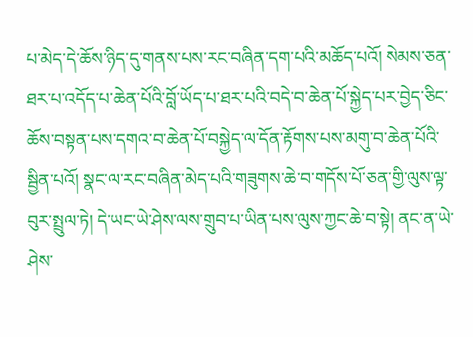པ་མེད་དེ་ཆོས་ཉིད་དུ་གནས་པས་རང་བཞིན་དག་པའི་མཆོད་པའོ། སེམས་ཅན་ཐར་པ་འདོད་པ་ཆེན་པོའི་བློ་ཡོད་པ་ཐར་པའི་བདེ་བ་ཆེན་པོ་སྐྱེད་པར་བྱེད་ཅིང་ཆོས་བསྟན་པས་དགའ་བ་ཆེན་པོ་བསྐྱེད་ལ་དོན་རྟོགས་པས་མགུ་བ་ཆེན་པོའི་སྦྱིན་པའོ། སྣང་ལ་རང་བཞིན་མེད་པའི་གཟུགས་ཆེ་བ་གདོས་པོ་ཅན་གྱི་ལུས་ལྟ་བུར་སྤྲུལ་ཏེ། དེ་ཡང་ཡེ་ཤེས་ལས་གྲུབ་པ་ཡིན་པས་ལུས་ཀྱང་ཆེ་བ་སྟེ། ནང་ན་ཡེ་ཤེས་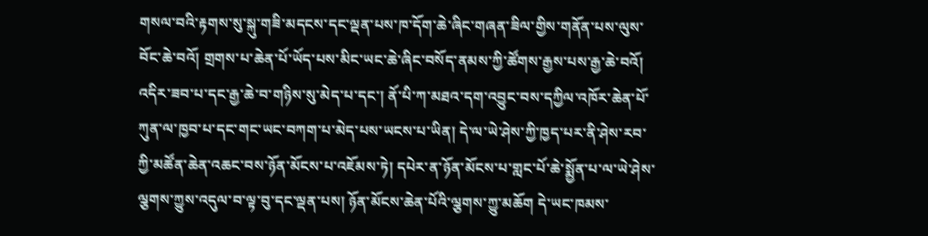གསལ་བའི་རྟགས་སུ་སྐུ་གཟི་མདངས་དང་ལྡན་པས་ཁ་དོག་ཆེ་ཞིང་གཞན་ཟིལ་གྱིས་གནོན་པས་ལུས་བོང་ཆེ་བའོ། གྲགས་པ་ཆེན་པོ་ཡོད་པས་མིང་ཡང་ཆེ་ཞིང་བསོད་ནམས་ཀྱི་ཚོགས་རྒྱས་པས་རྒྱ་ཆེ་བའོ། འདིར་ཟབ་པ་དང་རྒྱ་ཆེ་བ་གཉིས་སུ་མེད་པ་དང་། ནོ་པི་ཀ་མཐའ་དག་འབྱུང་བས་དཀྱིལ་འཁོར་ཆེན་པོ་ཀུན་ལ་ཁྱབ་པ་དང་གང་ཡང་བཀག་པ་མེད་པས་ཡངས་པ་ཡིན། དེ་ལ་ཡེ་ཤེས་ཀྱི་ཁྱད་པར་ནི་ཤེས་རབ་ཀྱི་མཚོན་ཆེན་འཆང་བས་ཉོན་མོངས་པ་འཇོམས་ཏེ། དཔེར་ན་ཉོན་མོངས་པ་གླང་པོ་ཆེ་སྨྱོན་པ་ལ་ཡེ་ཤེས་ལྕགས་ཀྱུས་འདུལ་བ་ལྟ་བུ་དང་ལྡན་པས། ཉོན་མོངས་ཆེན་པོའི་ལྕགས་ཀྱུ་མཆོག དེ་ཡང་ཁམས་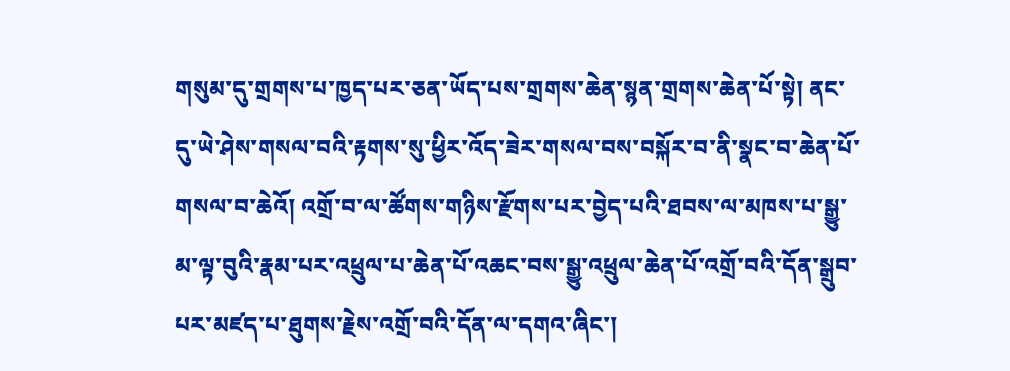གསུམ་དུ་གྲགས་པ་ཁྱད་པར་ཅན་ཡོད་པས་གྲགས་ཆེན་སྙན་གྲགས་ཆེན་པོ་སྟེ། ནང་དུ་ཡེ་ཤེས་གསལ་བའི་རྟགས་སུ་ཕྱིར་འོད་ཟེར་གསལ་བས་བསྐོར་བ་ནི་སྣང་བ་ཆེན་པོ་གསལ་བ་ཆེའོ། འགྲོ་བ་ལ་ཚོགས་གཉིས་རྫོགས་པར་བྱེད་པའི་ཐབས་ལ་མཁས་པ་སྒྱུ་མ་ལྟ་བུའི་རྣམ་པར་འཕྲུལ་པ་ཆེན་པོ་འཆང་བས་སྒྱུ་འཕྲུལ་ཆེན་པོ་འགྲོ་བའི་དོན་སྒྲུབ་པར་མཛད་པ་ཐུགས་རྗེས་འགྲོ་བའི་དོན་ལ་དགའ་ཞིང་།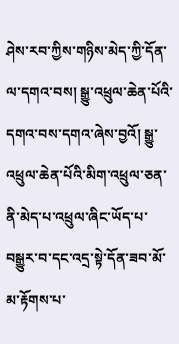ཤེས་རབ་ཀྱིས་གཉིས་མེད་ཀྱི་དོན་ལ་དགའ་བས། སྒྱུ་འཕྲུལ་ཆེན་པོའི་དགའ་བས་དགའ་ཞེས་བྱའོ། སྒྱུ་འཕྲུལ་ཆེན་པོའི་མིག་འཕྲུལ་ཅན་ནི་མེད་པ་འཕྲུལ་ཞིང་ཡོད་པ་བསྒྱུར་བ་དང་འདྲ་སྟེ་དོན་ཟབ་མོ་མ་རྟོགས་པ་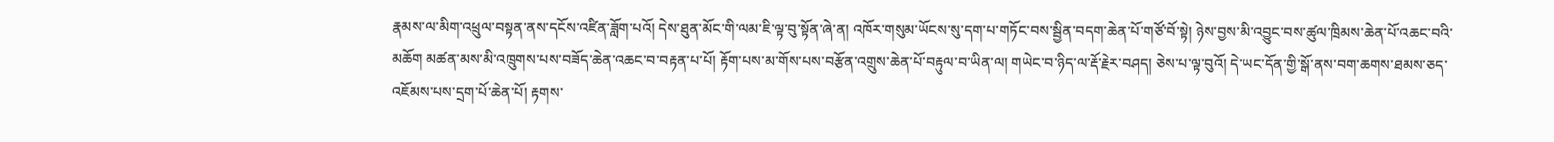རྣམས་ལ་མིག་འཕྲུལ་བསྟན་ནས་དངོས་འཛིན་ཟློག་པའོ། དེས་ཐུན་མོང་གི་ལམ་ཇི་ལྟ་བུ་སྟོན་ཞེ་ན། འཁོར་གསུམ་ཡོངས་སུ་དག་པ་གཏོང་བས་སྦྱིན་བདག་ཆེན་པོ་གཙོ་བོ་སྟེ། ཉེས་བྱས་མི་འབྱུང་བས་ཚུལ་ཁྲིམས་ཆེན་པོ་འཆང་བའི་མཆོག མཚན་མས་མི་འཁྲུགས་པས་བཟོད་ཆེན་འཆང་བ་བརྟན་པ་པོ། རྟོག་པས་མ་གོས་པས་བརྩོན་འགྲུས་ཆེན་པོ་བརྟུལ་བ་ཡིན་ལ། གཡེང་བ་ཉིད་ལ་རྡོ་རྗེར་བཤད། ཅེས་པ་ལྟ་བུའོ། དེ་ཡང་དོན་གྱི་སྒོ་ནས་བག་ཆགས་ཐམས་ཅད་འཇོམས་པས་དྲག་པོ་ཆེན་པོ། རྟགས་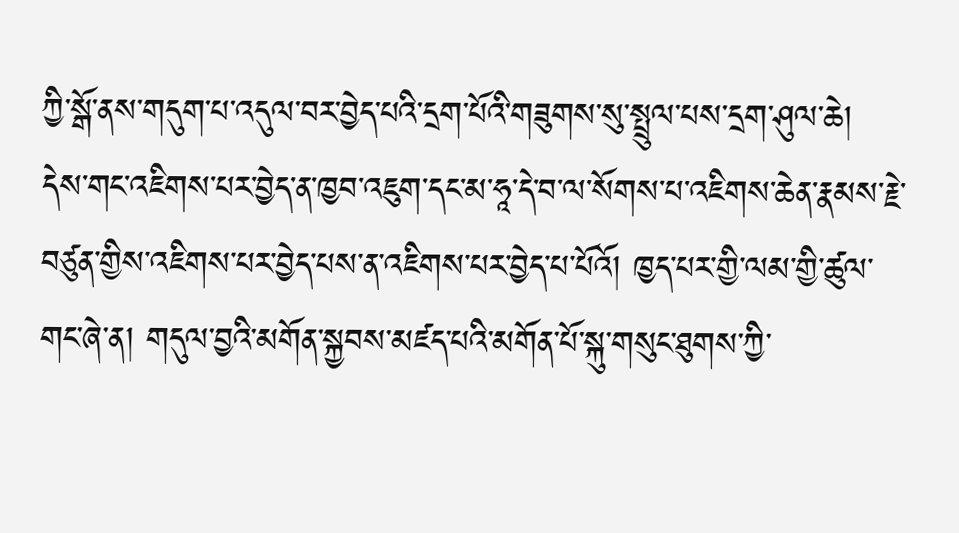ཀྱི་སྒོ་ནས་གདུག་པ་འདུལ་བར་བྱེད་པའི་དྲག་པོའི་གཟུགས་སུ་སྤྲུལ་པས་དྲག་ཤུལ་ཆེ། དེས་གང་འཇིགས་པར་བྱེད་ན་ཁྱབ་འཇུག་དང་མ་ཧཱ་དེ་བ་ལ་སོགས་པ་འཇིགས་ཆེན་རྣམས་རྗེ་བཙུན་གྱིས་འཇིགས་པར་བྱེད་པས་ན་འཇིགས་པར་བྱེད་པ་པོའོ། ཁྱད་པར་གྱི་ལམ་གྱི་ཚུལ་གང་ཞེ་ན། གདུལ་བྱའི་མགོན་སྐྱབས་མཛད་པའི་མགོན་པོ་སྐུ་གསུང་ཐུགས་ཀྱི་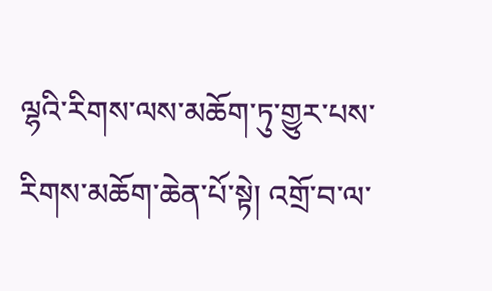ལྷའི་རིགས་ལས་མཆོག་ཏུ་གྱུར་པས་རིགས་མཆོག་ཆེན་པོ་སྟེ། འགྲོ་བ་ལ་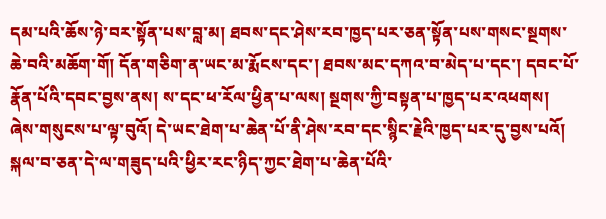དམ་པའི་ཆོས་ཉེ་བར་སྟོན་པས་བླ་མ། ཐབས་དང་ཤེས་རབ་ཁྱད་པར་ཅན་སྟོན་པས་གསང་སྔགས་ཆེ་བའི་མཆོག་གོ། དོན་གཅིག་ན་ཡང་མ་རྨོངས་དང་། ཐབས་མང་དཀའ་བ་མེད་པ་དང་། དབང་པོ་རྣོན་པོའི་དབང་བྱས་ནས། ས་དང་ཕ་རོལ་ཕྱིན་པ་ལས། སྔགས་ཀྱི་བསྟན་པ་ཁྱད་པར་འཕགས། ཞེས་གསུངས་པ་ལྟ་བུའོ། དེ་ཡང་ཐེག་པ་ཆེན་པོ་ནི་ཤེས་རབ་དང་སྙིང་རྗེའི་ཁྱད་པར་དུ་བྱས་པའོ། སྐལ་བ་ཅན་དེ་ལ་གཟུད་པའི་ཕྱིར་རང་ཉིད་ཀྱང་ཐེག་པ་ཆེན་པོའི་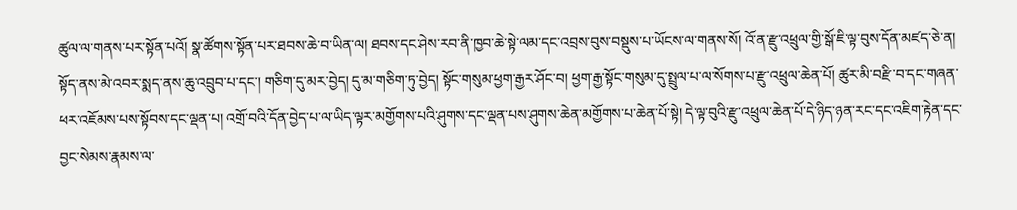ཚུལ་ལ་གནས་པར་སྟོན་པའོ། སྣ་ཚོགས་སྟོན་པར་ཐབས་ཆེ་བ་ཡིན་ལ། ཐབས་དང་ཤེས་རབ་ནི་ཁྱབ་ཆེ་སྟེ་ལམ་དང་འབྲས་བུས་བསྡུས་པ་ཡོངས་ལ་གནས་སོ། འོ་ན་རྫུ་འཕྲུལ་གྱི་སྒོ་ཇི་ལྟ་བུས་དོན་མཛད་ཅེ་ན། སྟོད་ནས་མེ་འབར་སྨད་ནས་ཆུ་འབྲུབ་པ་དང་། གཅིག་དུ་མར་བྱེད། དུ་མ་གཅིག་ཏུ་བྱེད། སྟོང་གསུམ་ཕྱག་རྒྱར་ཤོང་བ། ཕྱག་རྒྱ་སྟོང་གསུམ་དུ་སྤྲུལ་པ་ལ་སོགས་པ་རྫུ་འཕྲུལ་ཆེན་པོ། ཚུར་མི་བརྫི་བ་དང་གཞན་ཕར་འཇོམས་པས་སྟོབས་དང་ལྡན་པ། འགྲོ་བའི་དོན་བྱེད་པ་ལ་ཡིད་ལྟར་མགྱོགས་པའི་ཤུགས་དང་ལྡན་པས་ཤུགས་ཆེན་མགྱོགས་པ་ཆེན་པོ་སྟེ། དེ་ལྟ་བུའི་རྫུ་འཕྲུལ་ཆེན་པོ་དེ་ཉིད་ཉན་རང་དང་འཇིག་རྟེན་དང་བྱང་སེམས་རྣམས་ལ་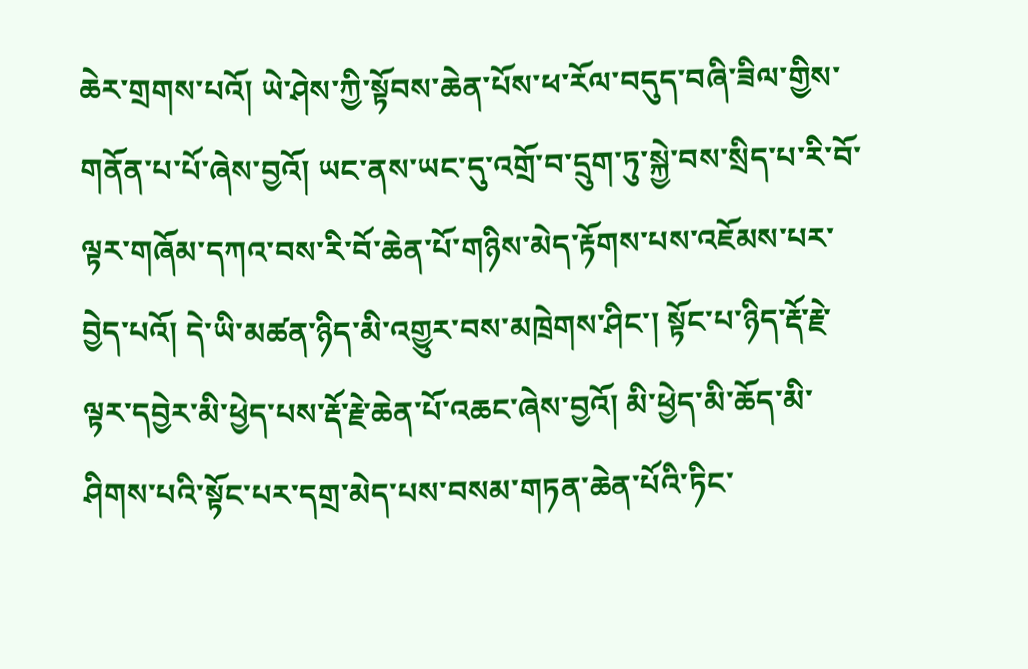ཆེར་གྲགས་པའོ། ཡེ་ཤེས་ཀྱི་སྟོབས་ཆེན་པོས་ཕ་རོལ་བདུད་བཞི་ཟིལ་གྱིས་གནོན་པ་པོ་ཞེས་བྱའོ། ཡང་ནས་ཡང་དུ་འགྲོ་བ་དྲུག་ཏུ་སྐྱེ་བས་སྲིད་པ་རི་བོ་ལྟར་གཞོམ་དཀའ་བས་རི་བོ་ཆེན་པོ་གཉིས་མེད་རྟོགས་པས་འཇོམས་པར་བྱེད་པའོ། དེ་ཡི་མཚན་ཉིད་མི་འགྱུར་བས་མཁྲེགས་ཤིང་། སྟོང་པ་ཉིད་རྡོ་རྗེ་ལྟར་དབྱེར་མི་ཕྱེད་པས་རྡོ་རྗེ་ཆེན་པོ་འཆང་ཞེས་བྱའོ། མི་ཕྱེད་མི་ཆོད་མི་ཤིགས་པའི་སྟོང་པར་དགྲ་མེད་པས་བསམ་གཏན་ཆེན་པོའི་ཏིང་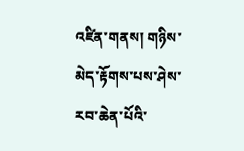འཛིན་གནས། གཉིས་མེད་རྟོགས་པས་ཤེས་རབ་ཆེན་པོའི་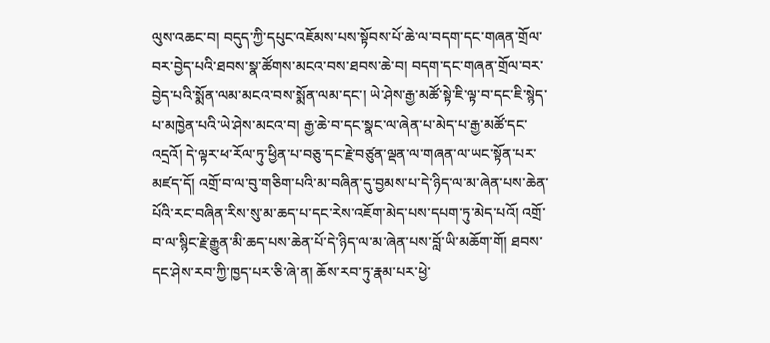ལུས་འཆང་བ། བདུད་ཀྱི་དཔུང་འཇོམས་པས་སྟོབས་པོ་ཆེ་ལ་བདག་དང་གཞན་གྲོལ་བར་བྱེད་པའི་ཐབས་སྣ་ཚོགས་མངའ་བས་ཐབས་ཆེ་བ། བདག་དང་གཞན་གྲོལ་བར་བྱེད་པའི་སྨོན་ལམ་མངའ་བས་སྨོན་ལམ་དང་། ཡེ་ཤེས་རྒྱ་མཚོ་སྟེ་ཇི་ལྟ་བ་དང་ཇི་སྙེད་པ་མཁྱེན་པའི་ཡེ་ཤེས་མངའ་བ། རྒྱ་ཆེ་བ་དང་སྣང་ལ་ཞེན་པ་མེད་པ་རྒྱ་མཚོ་དང་འདྲའོ། དེ་ལྟར་ཕ་རོལ་ཏུ་ཕྱིན་པ་བཅུ་དང་རྗེ་བཙུན་ལྡན་ལ་གཞན་ལ་ཡང་སྟོན་པར་མཛད་དོ། འགྲོ་བ་ལ་བུ་གཅིག་པའི་མ་བཞིན་དུ་བྱམས་པ་དེ་ཉིད་ལ་མ་ཞེན་པས་ཆེན་པོའི་རང་བཞིན་རིས་སུ་མ་ཆད་པ་དང་རེས་འཇོག་མེད་པས་དཔག་ཏུ་མེད་པའོ། འགྲོ་བ་ལ་སྙིང་རྗེ་རྒྱུན་མི་ཆད་པས་ཆེན་པོ་དེ་ཉིད་ལ་མ་ཞེན་པས་བློ་ཡི་མཆོག་གོ། ཐབས་དང་ཤེས་རབ་ཀྱི་ཁྱད་པར་ཅི་ཞེ་ན། ཆོས་རབ་ཏུ་རྣམ་པར་ཕྱེ་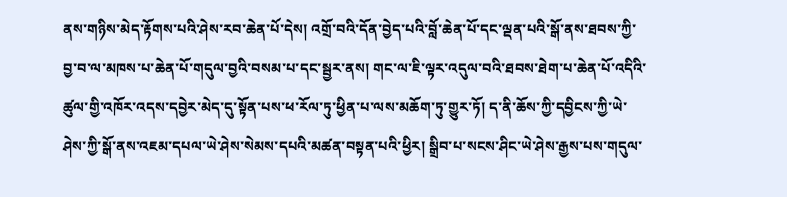ནས་གཉིས་མེད་རྟོགས་པའི་ཤེས་རབ་ཆེན་པོ་དེས། འགྲོ་བའི་དོན་བྱེད་པའི་བློ་ཆེན་པོ་དང་ལྡན་པའི་སྒོ་ནས་ཐབས་ཀྱི་བྱ་བ་ལ་མཁས་པ་ཆེན་པོ་གདུལ་བྱའི་བསམ་པ་དང་སྦྱར་ནས། གང་ལ་ཇི་ལྟར་འདུལ་བའི་ཐབས་ཐེག་པ་ཆེན་པོ་འདིའི་ཚུལ་གྱི་འཁོར་འདས་དབྱེར་མེད་དུ་སྟོན་པས་ཕ་རོལ་ཏུ་ཕྱིན་པ་ལས་མཆོག་ཏུ་གྱུར་ཏོ། ད་ནི་ཆོས་ཀྱི་དབྱིངས་ཀྱི་ཡེ་ཤེས་ཀྱི་སྒོ་ནས་འཇམ་དཔལ་ཡེ་ཤེས་སེམས་དཔའི་མཚན་བསྟན་པའི་ཕྱིར། སྒྲིབ་པ་སངས་ཤིང་ཡེ་ཤེས་རྒྱས་པས་གདུལ་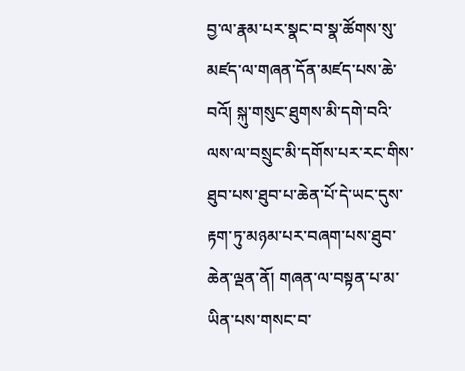བྱ་ལ་རྣམ་པར་སྣང་བ་སྣ་ཚོགས་སུ་མཛད་ལ་གཞན་དོན་མཛད་པས་ཆེ་བའོ། སྐུ་གསུང་ཐུགས་མི་དགེ་བའི་ལས་ལ་བསྲུང་མི་དགོས་པར་རང་གིས་ཐུབ་པས་ཐུབ་པ་ཆེན་པོ་དེ་ཡང་དུས་རྟག་ཏུ་མཉམ་པར་བཞག་པས་ཐུབ་ཆེན་ལྡན་ནོ། གཞན་ལ་བསྟན་པ་མ་ཡིན་པས་གསང་བ་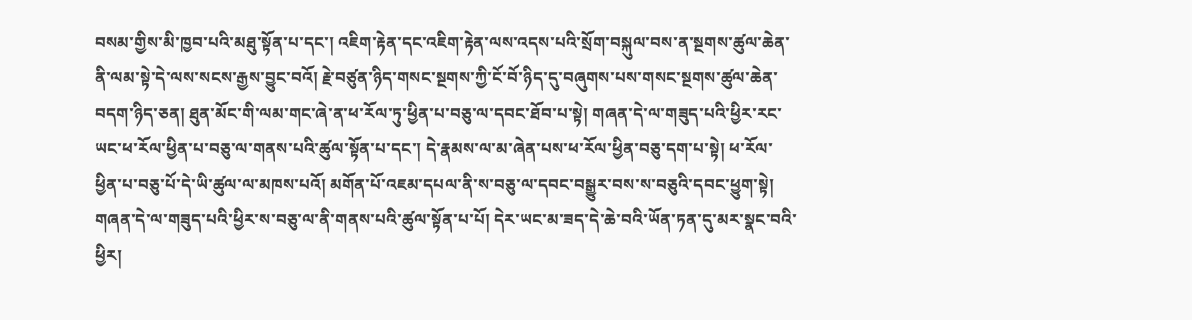བསམ་གྱིས་མི་ཁྱབ་པའི་མཐུ་སྟོན་པ་དང་། འཇིག་རྟེན་དང་འཇིག་རྟེན་ལས་འདས་པའི་སྲོག་བསྐུལ་བས་ན་སྔགས་ཚུལ་ཆེན་ནི་ལམ་སྟེ་དེ་ལས་སངས་རྒྱས་བྱུང་བའོ། རྗེ་བཙུན་ཉིད་གསང་སྔགས་ཀྱི་ངོ་བོ་ཉིད་དུ་བཞུགས་པས་གསང་སྔགས་ཚུལ་ཆེན་བདག་ཉིད་ཅན། ཐུན་མོང་གི་ལམ་གང་ཞེ་ན་ཕ་རོལ་ཏུ་ཕྱིན་པ་བཅུ་ལ་དབང་ཐོབ་པ་སྟེ། གཞན་དེ་ལ་གཟུད་པའི་ཕྱིར་རང་ཡང་ཕ་རོལ་ཕྱིན་པ་བཅུ་ལ་གནས་པའི་ཚུལ་སྟོན་པ་དང་། དེ་རྣམས་ལ་མ་ཞེན་པས་ཕ་རོལ་ཕྱིན་བཅུ་དག་པ་སྟེ། ཕ་རོལ་ཕྱིན་པ་བཅུ་པོ་དེ་ཡི་ཚུལ་ལ་མཁས་པའོ། མགོན་པོ་འཇམ་དཔལ་ནི་ས་བཅུ་ལ་དབང་བསྒྱུར་བས་ས་བཅུའི་དབང་ཕྱུག་སྟེ། གཞན་དེ་ལ་གཟུད་པའི་ཕྱིར་ས་བཅུ་ལ་ནི་གནས་པའི་ཚུལ་སྟོན་པ་པོ། དེར་ཡང་མ་ཟད་དེ་ཆེ་བའི་ཡོན་ཏན་དུ་མར་སྣང་བའི་ཕྱིར།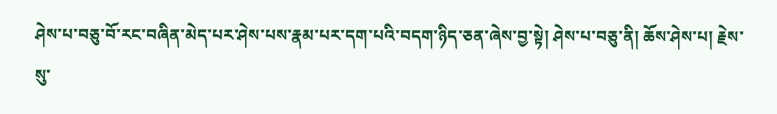ཤེས་པ་བཅུ་བོ་རང་བཞིན་མེད་པར་ཤེས་པས་རྣམ་པར་དག་པའི་བདག་ཉིད་ཅན་ཞེས་བྱ་སྟེ། ཤེས་པ་བཅུ་ནི། ཆོས་ཤེས་པ། རྗེས་སུ་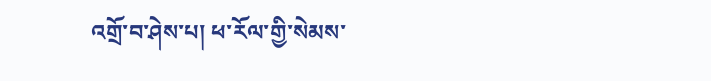འགྲོ་བ་ཤེས་པ། ཕ་རོལ་གྱི་སེམས་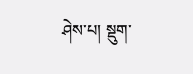ཤེས་པ། སྡུག་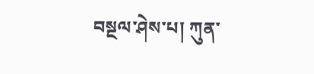བསྔལ་ཤེས་པ། ཀུན་